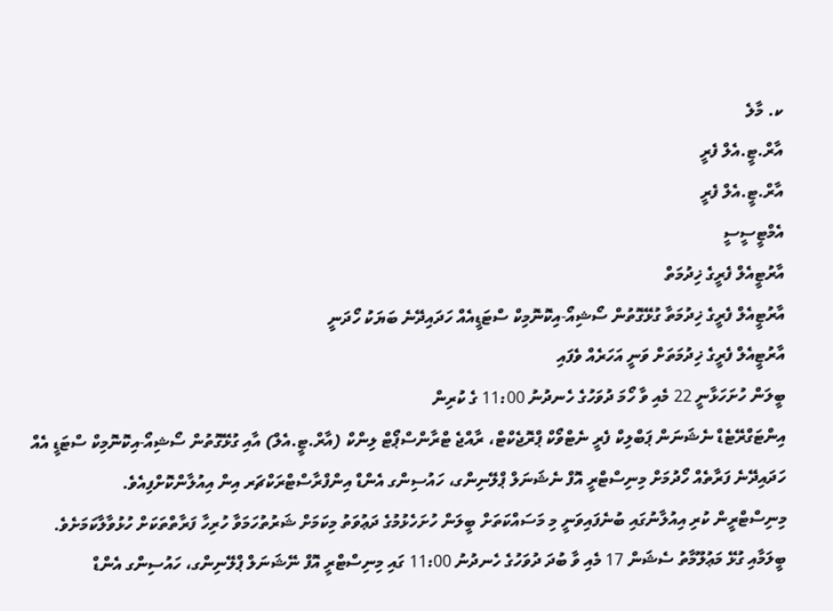ކ. މާލެ
އާރް.ޓީ.އެލް ފެރީ
އާރް.ޓީ.އެލް ފެރީ
އެމްޓީސީސީ
އާރުޓީއެލް ފެރީގެ ޚިދުމަތް
އާރުޓީއެލް ފެރީގެ ޚިދުމަތާ ގުޅޭގޮތުން ސޯޝިއޯ-އިކޮނޮމިކް ސްޓަޑީއެއް ހަދައިދޭނެ ބަޔަކު ހޯދަނީ
އާރުޓީއެލް ފެރީގެ ޚިދުމަތަށް ވަނީ އަހަރެއް ވެފައި
ބީލަން ހުށަހަޅާނީ 22 މެއި ވާ ހޯމަ ދުވަހުގެ ހެނދުނު 11:00 ގެ ކުރިން
އިންޓަގްރޭޓެޑް ނެޝަނަން ޕަބްލިކް ފެރީ ނެޓްވޯކް ޕްރޮޖެކްޓް، ރާއްޖެ ޓްރާންސްޕޯޓް ލިންކް (އާރް.ޓީ.އެލް) އާއި ގުޅޭގޮތުން ސޯޝިއޯ-އިކޮނޮމިކް ސްޓަޑީ އެއް ހަދައިދޭނެ ފަރާތެއް ހޯދުމަށް މިނިސްޓްރީ އޮފް ނެޝަނަލް ޕްލޭނިންގ، ހައުސިންގ އެންޑް އިންފްރާސްޓްރަކްޗަރ އިން އިއުލާންކޮށްފިއެވެ.
މިނިސްޓްރީން ކުރި އިއުލާނުގައި ބުނެފައިވަނީ މި މަސައްކަތަށް ބީލަން ހުށަހެޅުމުގެ ދަޢުވަތު މިކަމަށް ޝަރުތުހަމަވާ ހުރިހާ ފަރާތްތަކަށް ހުޅުވާލާކަމަށެވެ.
ބީލަމާއި ގުޅޭ މަޢުލޫމާތު ސެޝަން 17 މެއި ވާ ބުދަ ދުވަހުގެ ހެނދުނު 11:00 ގައި މިނިސްޓްރީ އޮފް ނޭޝަނަލް ޕްލޭނިންގ، ހައުސިންގ އެންޑް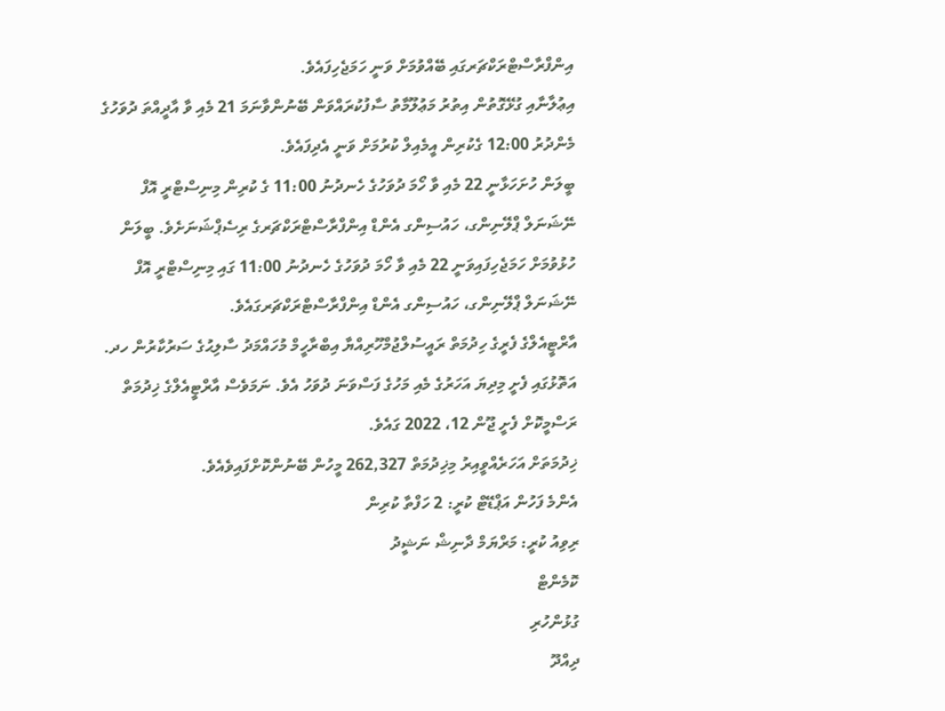އިންފްރާސްޓްރަކްޗަރގައި ބޭއްވުމަށް ވަނީ ހަމަޖެހިފައެވެ.
އިޢުލާނާއި ގުޅޭގޮތުން އިތުރު މަޢުލޫމާތު ސާފުކުރައްވަން ބޭނުންވާނަމަ 21 މެއި ވާ އާދީއްތަ ދުވަހުގެ މެންދުރު 12:00 ގެކުރިން އީމެއިލް ކުރުމަށް ވަނީ އެދިފައެވެ.
ބީލަން ހުށަހަޅާނީ 22 މެއި ވާ ހޯމަ ދުވަހުގެ ހެނދުނު 11:00 ގެ ކުރިން މިނިސްޓްރީ އޮފް ނޭޝަނަލް ޕްލޭނިންގ، ހައުސިންގ އެންޑް އިންފްރާސްޓްރަކްޗަރގެ ރިސެޕްޝަނަށެވެ. ބީލަން ހުޅުވުމަށް ހަމަޖެހިފައިވަނީ 22 މެއި ވާ ހޯމަ ދުވަހުގެ ހެނދުނު 11:00 ގައި މިނިސްޓްރީ އޮފް ނޭޝަނަލް ޕްލޭނިންގ، ހައުސިންގ އެންޑް އިންފްރާސްޓްރަކްޗަރގައެވެ.
އާރްޓީއެލްގެ ފެރީގެ ހިދުމަތް ރައީސުލްޖުމްހޫރިއްޔާ އިބްރާހީމް މުހައްމަދު ސާލިޙުގެ ސަރުކާރުން ހދ. އަތޮޅުގައި ފެށީ މިދިޔަ އަހަރުގެ މެއި މަހުގެ ފަސްވަނަ ދުވަހު އެވެ. ނަމަވެސް އާރްޓީއެލްގެ ޚިދުމަތް ރަސްމީކޮށް ފެށީ ޖޫން 12، 2022 ގައެވެ.
ޚިދުމަތަށް އަހަރެއްވީއިރު މިޚިދުމަތް 262,327 މީހުން ބޭނުންކޮށްފައިވެއެވެ.
އެންމެ ފަހުން އަޕްޑޭޓް ކުރީ: 2 ހަފްތާ ކުރިން
ރިވިއު ކުރީ: މަރްޔަމް ދާނިޝް ނަޝީދު
ކޮމެންޓް
ގުޅުންހުރި
ދިއްދޫ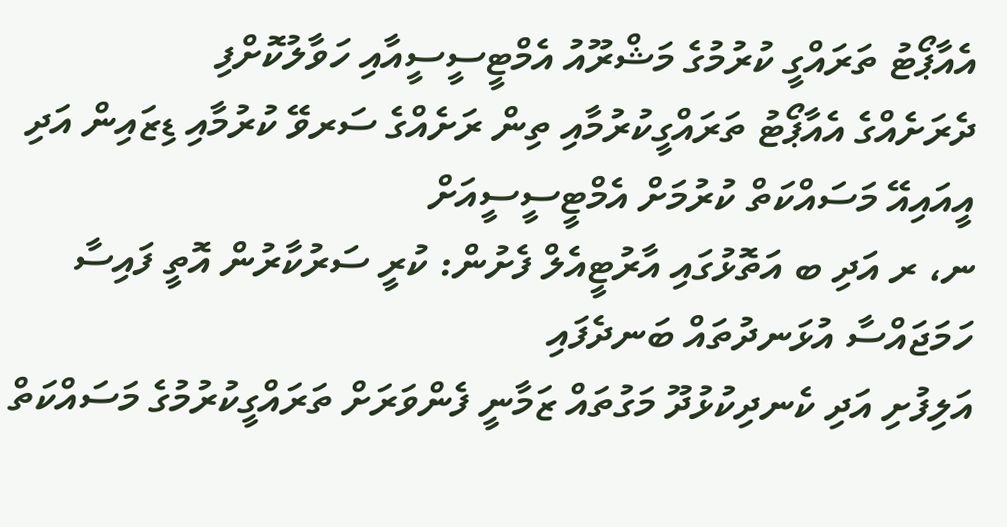އެއާޕޯޓު ތަރައްގީ ކުރުމުގެ މަޝްރޫއު އެމްޓީސީސީއާއި ހަވާލުކޮށްފި
ދެރަށެއްގެ އެއާޕޯޓު ތަރައްގީކުރުމާއި ތިން ރަށެއްގެ ސަރވޭ ކުރުމާއި ޑިޒައިން އަދި އީއައިއޭ މަސައްކަތް ކުރުމަށް އެމްޓީސީސީއަށް
ނ، ރ އަދި ބ އަތޮޅުގައި އާރުޓީއެލް ފެށުން: ކުރީ ސަރުކާރުން އޮތީ ފައިސާ ހަމަޖައްސާ އުޅަނދުތައް ބަނދެފައި
އަލިފުށި އަދި ކެނދިކުޅުދޫ މަގުތައް ޒަމާނީ ފެންވަރަށް ތަރައްގީކުރުމުގެ މަސައްކަތް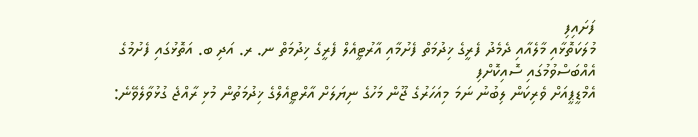ފަށައިފި
މުލަކަތޮޅާއި މާލެއާއި ދެމެދު ފެރީގެ ޚިދުމަތް ފެށުމާއި އާރުޓީއެލް ފެރީގެ ޚިދުމަތް ނ. ރ. އަދި ބ. އަތޮޅުގައި ފެށުމުގެ އެއްބަސްވުމުގައި ސޮއިކޮށްފި
އެމްޑީޕީއަށް ވެރިކަން ލިބުނު ނަމަ މިއަހަރުގެ ޖޫން މަހުގެ ނިޔަލަށް އާރްޓީއެލްގެ ޚިދުމަތުން މުޅި ރާއްޖެ ގުޅުވާލެވޭނެ: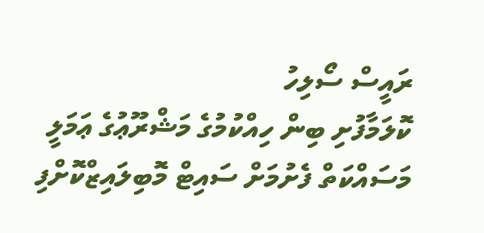ރައީސް ސޯލިހު
ކޮލަމާފުށި ބިން ހިއްކުމުގެ މަޝްރޫޢުގެ ޢަމަލީ މަސައްކަތް ފެށުމަށް ސައިޓް މޮބިލައިޒްކޮށްފި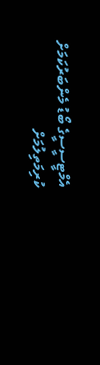އެމްޓީސީސީގެ ބޯޑު މެންބަރުކަމަށް ކުރިމަތިލުމަށް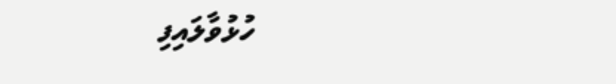ހުޅުވާލައިފި